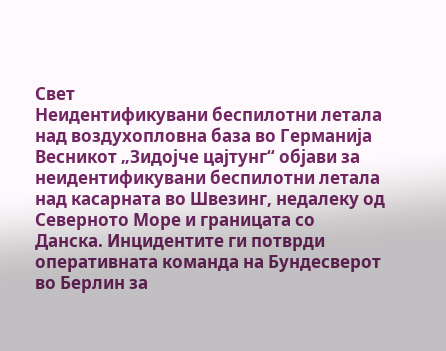Свет
Неидентификувани беспилотни летала над воздухопловна база во Германија
Весникот „Зидојче цајтунг“ објави за неидентификувани беспилотни летала над касарната во Швезинг, недалеку од Северното Море и границата со Данска. Инцидентите ги потврди оперативната команда на Бундесверот во Берлин за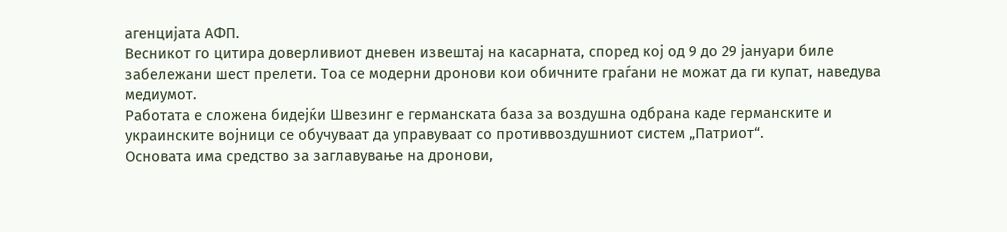агенцијата АФП.
Весникот го цитира доверливиот дневен извештај на касарната, според кој од 9 до 29 јануари биле забележани шест прелети. Тоа се модерни дронови кои обичните граѓани не можат да ги купат, наведува медиумот.
Работата е сложена бидејќи Швезинг е германската база за воздушна одбрана каде германските и украинските војници се обучуваат да управуваат со противвоздушниот систем „Патриот“.
Основата има средство за заглавување на дронови,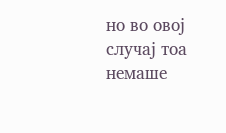но во овој случај тоа немаше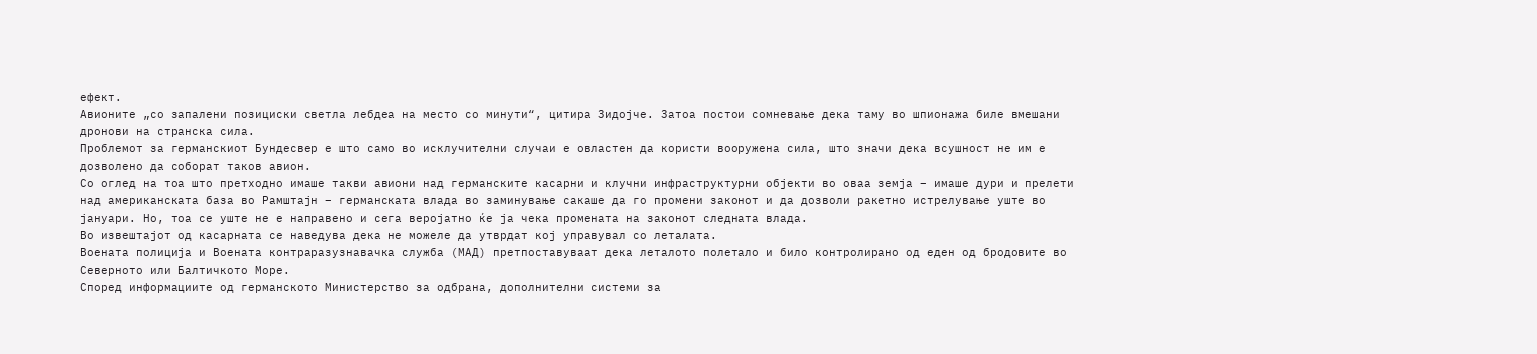ефект.
Авионите „со запалени позициски светла лебдеа на место со минути“, цитира Зидојче. Затоа постои сомневање дека таму во шпионажа биле вмешани дронови на странска сила.
Проблемот за германскиот Бундесвер е што само во исклучителни случаи е овластен да користи вооружена сила, што значи дека всушност не им е дозволено да соборат таков авион.
Со оглед на тоа што претходно имаше такви авиони над германските касарни и клучни инфраструктурни објекти во оваа земја – имаше дури и прелети над американската база во Рамштајн – германската влада во заминување сакаше да го промени законот и да дозволи ракетно истрелување уште во јануари. Но, тоа се уште не е направено и сега веројатно ќе ја чека промената на законот следната влада.
Во извештајот од касарната се наведува дека не можеле да утврдат кој управувал со леталата.
Воената полиција и Воената контраразузнавачка служба (МАД) претпоставуваат дека леталото полетало и било контролирано од еден од бродовите во Северното или Балтичкото Море.
Според информациите од германското Министерство за одбрана, дополнителни системи за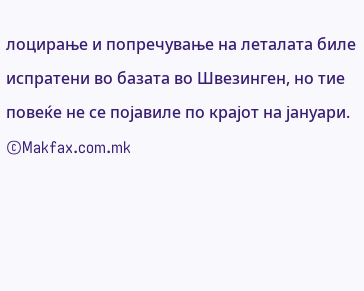лоцирање и попречување на леталата биле испратени во базата во Швезинген, но тие повеќе не се појавиле по крајот на јануари.
©Makfax.com.mk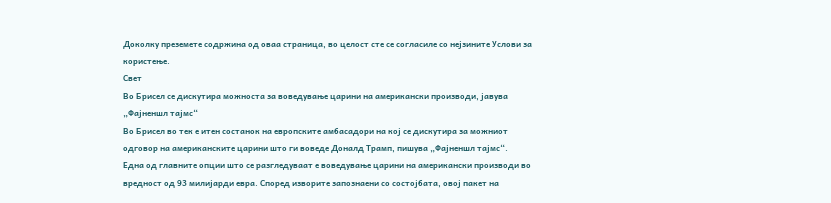Доколку преземете содржина од оваа страница, во целост сте се согласиле со нејзините Услови за користење.
Свет
Во Брисел се дискутира можноста за воведување царини на американски производи, јавува „Фајненшл тајмс“
Во Брисел во тек е итен состанок на европските амбасадори на кој се дискутира за можниот одговор на американските царини што ги воведе Доналд Трамп, пишува „Фајненшл тајмс“.
Една од главните опции што се разгледуваат е воведување царини на американски производи во вредност од 93 милијарди евра. Според изворите запознаени со состојбата, овој пакет на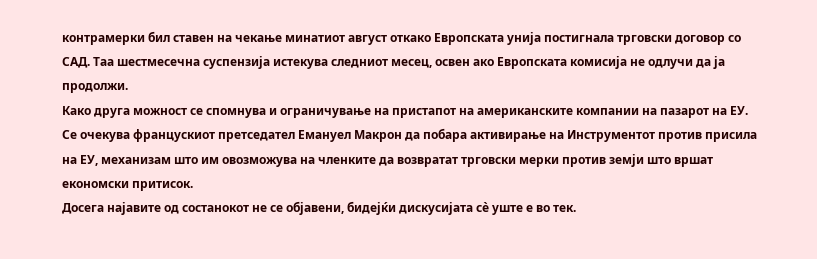контрамерки бил ставен на чекање минатиот август откако Европската унија постигнала трговски договор со САД. Таа шестмесечна суспензија истекува следниот месец, освен ако Европската комисија не одлучи да ја продолжи.
Како друга можност се спомнува и ограничување на пристапот на американските компании на пазарот на ЕУ. Се очекува францускиот претседател Емануел Макрон да побара активирање на Инструментот против присила на ЕУ, механизам што им овозможува на членките да возвратат трговски мерки против земји што вршат економски притисок.
Досега најавите од состанокот не се објавени, бидејќи дискусијата сè уште е во тек.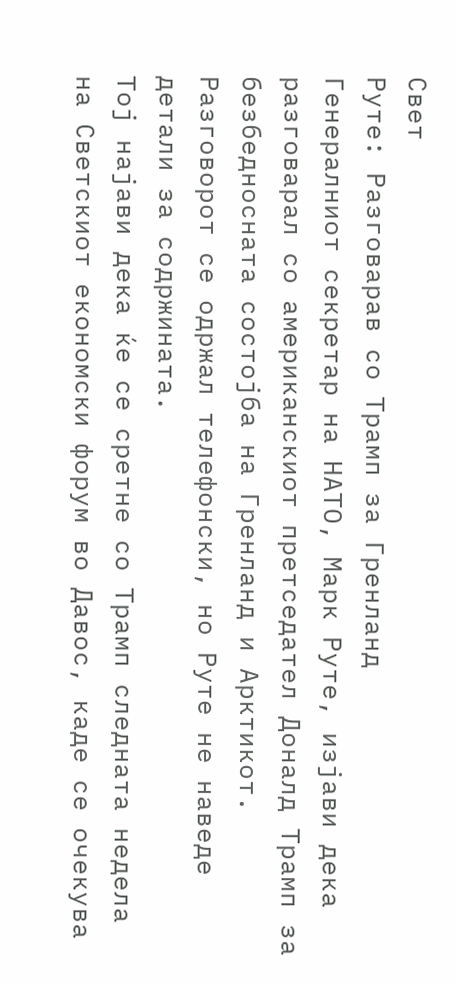Свет
Руте: Разговарав со Трамп за Гренланд
Генералниот секретар на НАТО, Марк Руте, изјави дека разговарал со американскиот претседател Доналд Трамп за безбедносната состојба на Гренланд и Арктикот. Разговорот се одржал телефонски, но Руте не наведе детали за содржината.
Тој најави дека ќе се сретне со Трамп следната недела на Светскиот економски форум во Давос, каде се очекува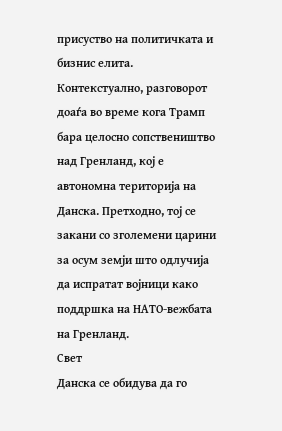присуство на политичката и бизнис елита.
Контекстуално, разговорот доаѓа во време кога Трамп бара целосно сопствеништво над Гренланд, кој е автономна територија на Данска. Претходно, тој се закани со зголемени царини за осум земји што одлучија да испратат војници како поддршка на НАТО-вежбата на Гренланд.
Свет
Данска се обидува да го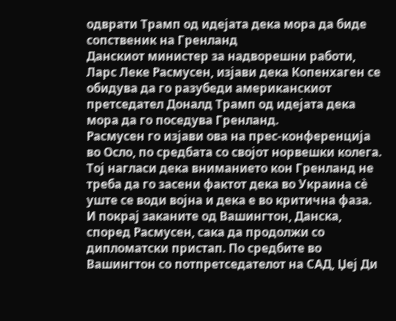одврати Трамп од идејата дека мора да биде сопственик на Гренланд
Данскиот министер за надворешни работи, Ларс Леке Расмусен, изјави дека Копенхаген се обидува да го разубеди американскиот претседател Доналд Трамп од идејата дека мора да го поседува Гренланд.
Расмусен го изјави ова на прес-конференција во Осло, по средбата со својот норвешки колега. Тој нагласи дека вниманието кон Гренланд не треба да го засени фактот дека во Украина сè уште се води војна и дека е во критична фаза.
И покрај заканите од Вашингтон, Данска, според Расмусен, сака да продолжи со дипломатски пристап. По средбите во Вашингтон со потпретседателот на САД, Џеј Ди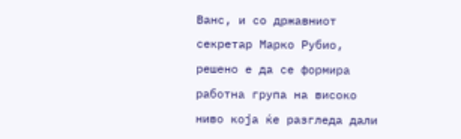Ванс, и со државниот секретар Марко Рубио, решено е да се формира работна група на високо ниво која ќе разгледа дали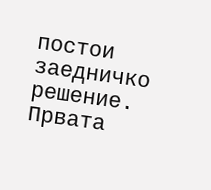постои заедничко решение. Првата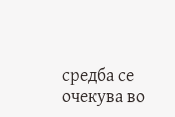средба се очекува во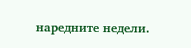наредните недели.